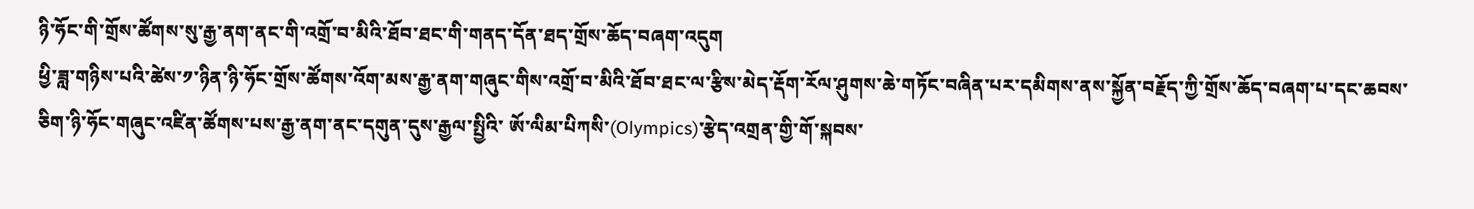ཉི་ཧོང་གི་གྲོས་ཚོགས་སུ་རྒྱ་ནག་ནང་གི་འགྲོ་བ་མིའི་ཐོབ་ཐང་གི་གནད་དོན་ཐད་གྲོས་ཆོད་བཞག་འདུག
ཕྱི་ཟླ་གཉིས་པའི་ཚེས་༡་ཉིན་ཉི་ཧོང་གྲོས་ཚོགས་འོག་མས་རྒྱ་ནག་གཞུང་གིས་འགྲོ་བ་མིའི་ཐོབ་ཐང་ལ་རྩིས་མེད་རྡོག་རོལ་ཤུགས་ཆེ་གཏོང་བཞིན་པར་དམིགས་ནས་སྐྱོན་བརྗོད་ཀྱི་གྲོས་ཆོད་བཞག་པ་དང་ཆབས་ཅིག་ཉི་ཧོང་གཞུང་འཛིན་ཚོགས་པས་རྒྱ་ནག་ནང་དགུན་དུས་རྒྱལ་སྤྱིའི་ ཨོ་ལིམ་པིཀསི་(Olympics)་རྩེད་འགྲན་གྱི་གོ་སྐབས་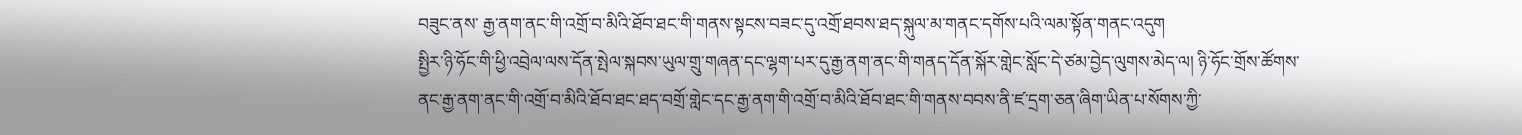བཟུང་ནས་ རྒྱ་ནག་ནང་གི་འགྲོ་བ་མིའི་ཐོབ་ཐང་གི་གནས་སྟངས་བཟང་དུ་འགྲོ་ཐབས་ཐད་སྐུལ་མ་གནང་དགོས་པའི་ལམ་སྟོན་གནང་འདུག
སྤྱིར་ཉི་ཧོང་གི་ཕྱི་འབྲེལ་ལས་དོན་སྤེལ་སྐབས་ཡུལ་གྲུ་གཞན་དང་ལྷག་པར་དུ་རྒྱ་ནག་ནང་གི་གནད་དོན་སྐོར་གླེང་སློང་དེ་ཙམ་བྱེད་ལུགས་མེད་ལ། ཉི་ཧོང་གྲོས་ཚོགས་ནང་རྒྱ་ནག་ནང་གི་འགྲོ་བ་མིའི་ཐོབ་ཐང་ཐད་བགྲོ་གླེང་དང་རྒྱ་ནག་གི་འགྲོ་བ་མིའི་ཐོབ་ཐང་གི་གནས་བབས་ནི་ཛ་དྲག་ཅན་ཞིག་ཡིན་པ་སོགས་ཀྱི་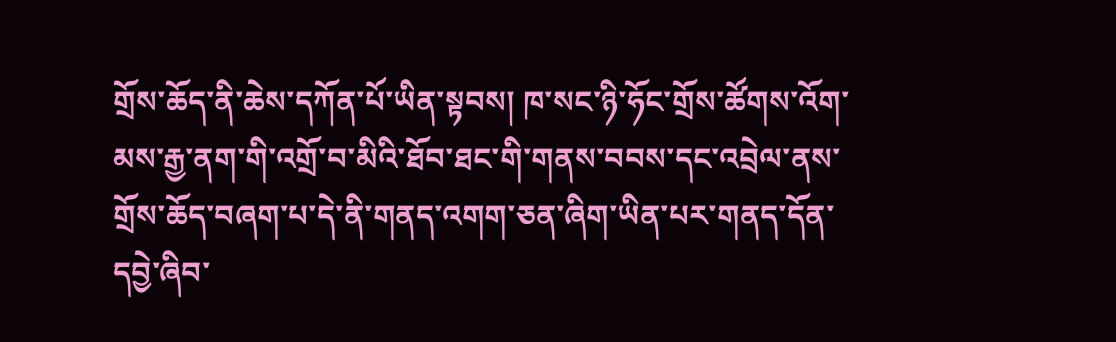གྲོས་ཆོད་ནི་ཆེས་དཀོན་པོ་ཡིན་སྟབས། ཁ་སང་ཉི་ཧོང་གྲོས་ཚོགས་འོག་མས་རྒྱ་ནག་གི་འགྲོ་བ་མིའི་ཐོབ་ཐང་གི་གནས་བབས་དང་འབྲེལ་ནས་གྲོས་ཆོད་བཞག་པ་དེ་ནི་གནད་འགག་ཅན་ཞིག་ཡིན་པར་གནད་དོན་དབྱེ་ཞིབ་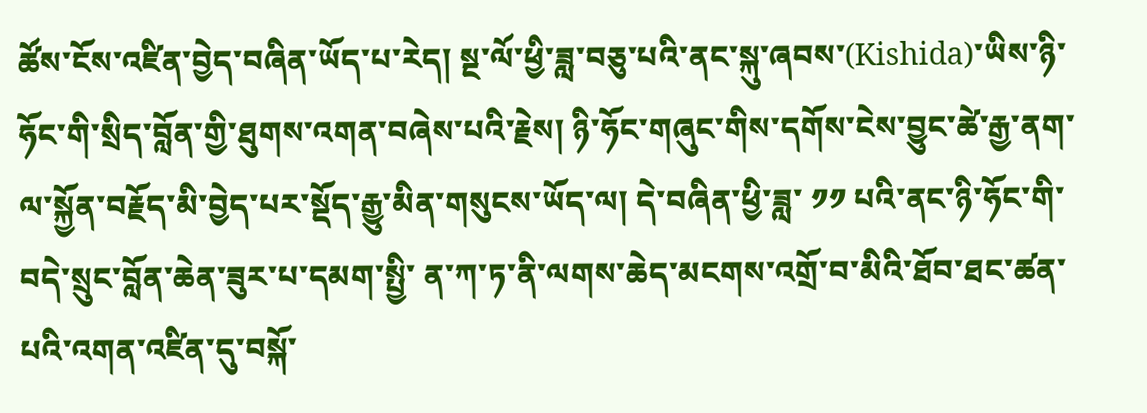ཚོས་ངོས་འཛིན་བྱེད་བཞིན་ཡོད་པ་རེད། སྔ་ལོ་ཕྱི་ཟླ་བཅུ་པའི་ནང་སྐུ་ཞབས་(Kishida)་ཡིས་ཉི་ཧོང་གི་སྲིད་བློན་གྱི་ཐུགས་འགན་བཞེས་པའི་རྗེས། ཉི་ཧོང་གཞུང་གིས་དགོས་ངེས་བྱུང་ཚེ་རྒྱ་ནག་ལ་སྐྱོན་བརྗོད་མི་བྱེད་པར་སྡོད་རྒྱུ་མིན་གསུངས་ཡོད་ལ། དེ་བཞིན་ཕྱི་ཟླ་ ༡༡ པའི་ནང་ཉི་ཧོང་གི་བདེ་སྲུང་བློན་ཆེན་ཟུར་པ་དམག་སྤྱི་ ན་ཀ་ཏ་ནི་ལགས་ཆེད་མངགས་འགྲོ་བ་མིའི་ཐོབ་ཐང་ཚན་པའི་འགན་འཛིན་དུ་བསྐོ་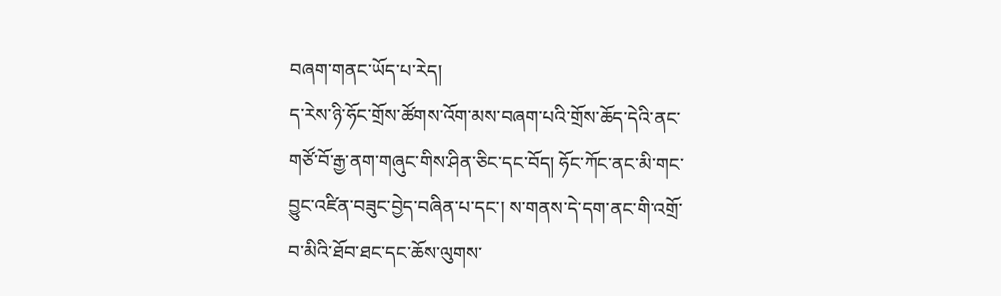བཞག་གནང་ཡོད་པ་རེད།
ད་རེས་ཉི་ཧོང་གྲོས་ཚོགས་འོག་མས་བཞག་པའི་གྲོས་ཆོད་དེའི་ནང་གཙོ་བོ་རྒྱ་ནག་གཞུང་གིས་ཤིན་ཅིང་དང་བོད། ཧོང་ཀོང་ནང་མི་གང་བྱུང་འཛིན་བཟུང་བྱེད་བཞིན་པ་དང་། ས་གནས་དེ་དག་ནང་གི་འགྲོ་བ་མིའི་ཐོབ་ཐང་དང་ཆོས་ལུགས་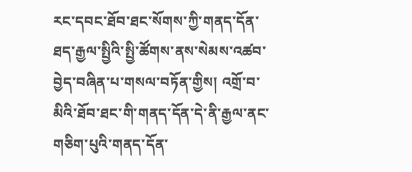རང་དབང་ཐོབ་ཐང་སོགས་ཀྱི་གནད་དོན་ཐད་རྒྱལ་སྤྱིའི་སྤྱི་ཚོགས་ནས་སེམས་འཚབ་བྱེད་བཞིན་པ་གསལ་བཏོན་གྱིས། འགྲོ་བ་མིའི་ཐོབ་ཐང་གི་གནད་དོན་དེ་ནི་རྒྱལ་ནང་གཅིག་པུའི་གནད་དོན་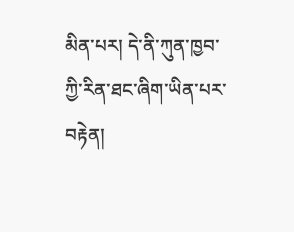མིན་པར། དེ་ནི་ཀུན་ཁྱབ་ཀྱི་རིན་ཐང་ཞིག་ཡིན་པར་བརྟེན།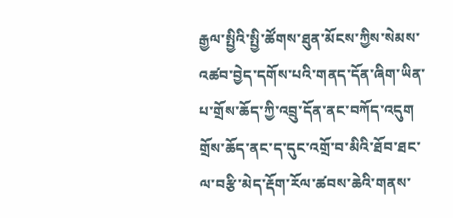རྒྱལ་སྤྱིའི་སྤྱི་ཚོགས་ཐུན་མོངས་ཀྱིས་སེམས་འཚབ་བྱེད་དགོས་པའི་གནད་དོན་ཞིག་ཡིན་པ་གྲོས་ཆོད་ཀྱི་འབྲུ་དོན་ནང་བཀོད་འདུག
གྲོས་ཆོད་ནང་ད་དུང་འགྲོ་བ་མིའི་ཐོབ་ཐང་ལ་བརྩི་མེད་རྡོག་རོལ་ཚབས་ཆེའི་གནས་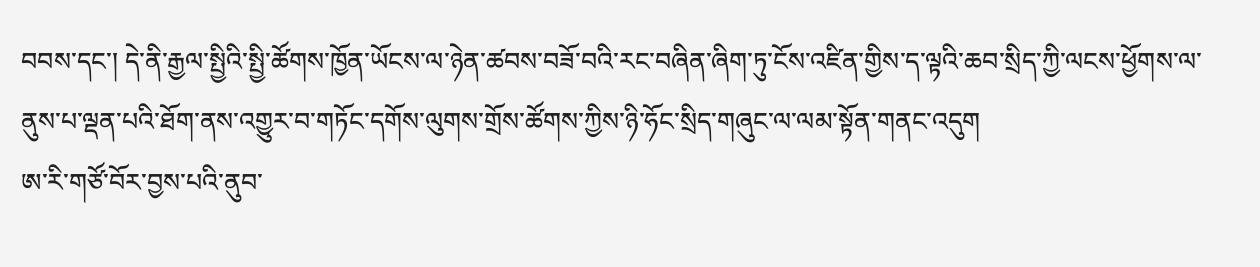བབས་དང་། དེ་ནི་རྒྱལ་སྤྱིའི་སྤྱི་ཚོགས་ཁྱོན་ཡོངས་ལ་ཉེན་ཚབས་བཟོ་བའི་རང་བཞིན་ཞིག་ཏུ་ངོས་འཛིན་གྱིས་ད་ལྟའི་ཆབ་སྲིད་ཀྱི་ལངས་ཕྱོགས་ལ་ནུས་པ་ལྡན་པའི་ཐོག་ནས་འགྱུར་བ་གཏོང་དགོས་ལུགས་གྲོས་ཚོགས་ཀྱིས་ཉི་ཧོང་སྲིད་གཞུང་ལ་ལམ་སྟོན་གནང་འདུག
ཨ་རི་གཙོ་བོར་བྱས་པའི་ནུབ་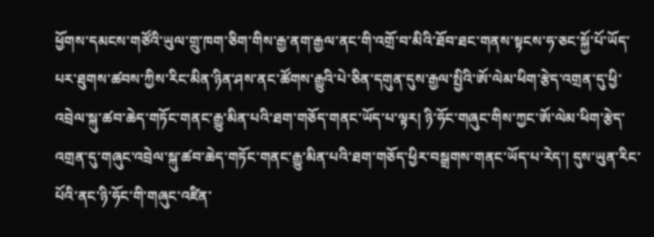ཕྱོགས་དམངས་གཙོའི་ཡུལ་གྲུ་ཁག་ཅིག་གིས་རྒྱ་ནག་རྒྱལ་ནང་གི་འགྲོ་བ་མིའི་ཐོབ་ཐང་གནས་སྟངས་ཧ་ཅང་སྐྱོ་པོ་ཡོད་པར་ཐུགས་ཚབས་ཀྱིས་རིང་མིན་ཉིན་ཤས་ནང་ཚོགས་རྒྱུའི་པེ་ཅིན་དགུན་དུས་རྒྱལ་སྤྱིའི་ཨོ་ལེམ་ཕིག་རྩེད་འགྲན་དུ་ཕྱི་འབྲེལ་སྐུ་ཚབ་ཆེད་གཏོང་གནང་རྒྱུ་མིན་པའི་ཐག་གཅོད་གནང་ཡོད་པ་ལྟར། ཉི་ཧོང་གཞུང་གིས་ཀྱང་ཨོ་ལེམ་ཕིག་རྩེད་འགྲན་དུ་གཞུང་འབྲེལ་སྐུ་ཚབ་ཆེད་གཏོང་གནང་རྒྱུ་མིན་པའི་ཐག་གཅོད་ཕྱིར་བསྒྲགས་གནང་ཡོད་པ་རེད་། དུས་ཡུན་རིང་པོའི་ནང་ཉི་ཧོང་གི་གཞུང་འཛིན་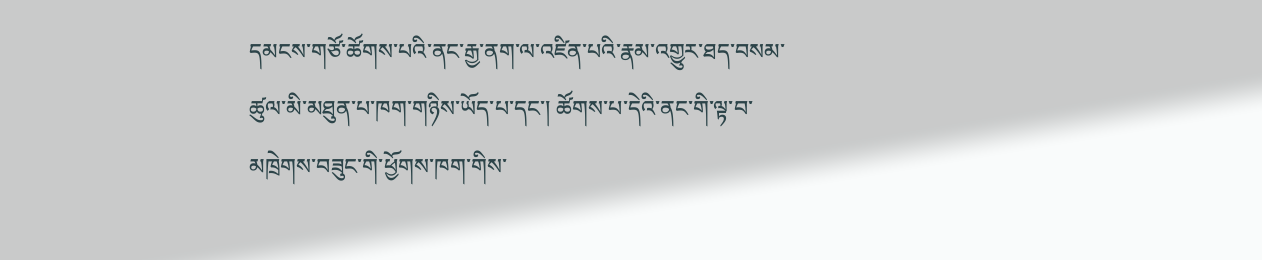དམངས་གཙོ་ཚོགས་པའི་ནང་རྒྱ་ནག་ལ་འཛིན་པའི་རྣམ་འགྱུར་ཐད་བསམ་ཚུལ་མི་མཐུན་པ་ཁག་གཉིས་ཡོད་པ་དང་། ཚོགས་པ་དེའི་ནང་གི་ལྟ་བ་མཁྲེགས་བཟུང་གི་ཕྱོགས་ཁག་གིས་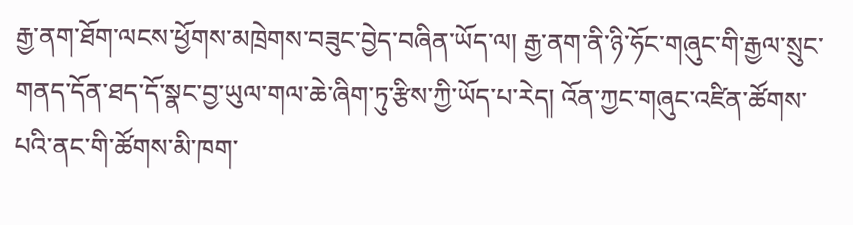རྒྱ་ནག་ཐོག་ལངས་ཕྱོགས་མཁྲེགས་བཟུང་བྱེད་བཞིན་ཡོད་ལ། རྒྱ་ནག་ནི་ཉི་ཧོང་གཞུང་གི་རྒྱལ་སྲུང་གནད་དོན་ཐད་དོ་སྣང་བྱ་ཡུལ་གལ་ཆེ་ཞིག་ཏུ་རྩིས་ཀྱི་ཡོད་པ་རེད། འོན་ཀྱང་གཞུང་འཛིན་ཚོགས་པའི་ནང་གི་ཚོགས་མི་ཁག་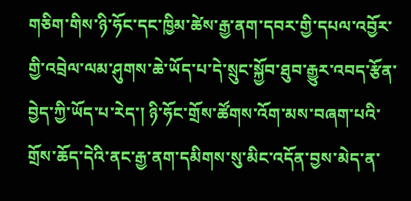གཅིག་གིས་ཉི་ཧོང་དང་ཁྱིམ་ཚེས་རྒྱ་ནག་དབར་གྱི་དཔལ་འབྱོར་གྱི་འབྲེལ་ལམ་ཤུགས་ཆེ་ཡོད་པ་དེ་སྲུང་སྐྱོབ་ཐུབ་རྒྱུར་འབད་རྩོན་བྱེད་ཀྱི་ཡོད་པ་རེད་། ཉི་ཧོང་གྲོས་ཚོགས་འོག་མས་བཞག་པའི་གྲོས་ཆོད་དེའི་ནང་རྒྱ་ནག་དམིགས་སུ་མིང་འདོན་བྱས་མེད་ན་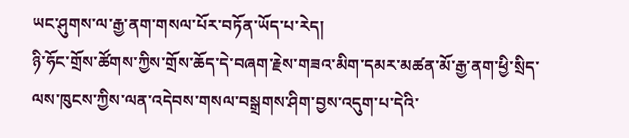ཡང་ཤུགས་ལ་རྒྱ་ནག་གསལ་པོར་བཏོན་ཡོད་པ་རེད།
ཉི་ཧོང་གྲོས་ཚོགས་ཀྱིས་གྲོས་ཆོད་དེ་བཞག་རྗེས་གཟའ་མིག་དམར་མཚན་མོ་རྒྱ་ནག་ཕྱི་སྲིད་ལས་ཁུངས་ཀྱིས་ལན་འདེབས་གསལ་བསྒྲགས་ཤིག་བྱས་འདུག་པ་དེའི་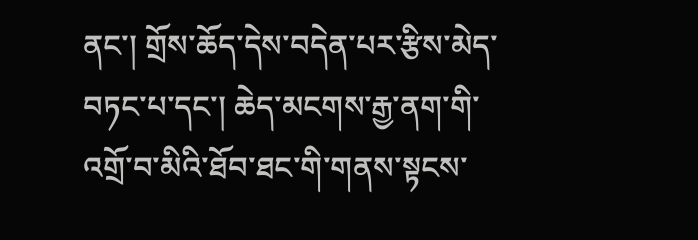ནང་། གྲོས་ཆོད་དེས་བདེན་པར་རྩིས་མེད་བཏང་པ་དང་། ཆེད་མངགས་རྒྱ་ནག་གི་འགྲོ་བ་མིའི་ཐོབ་ཐང་གི་གནས་སྟངས་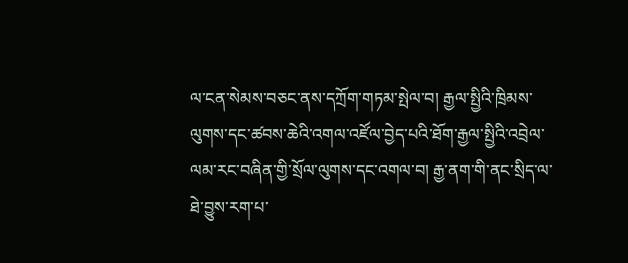ལ་ངན་སེམས་བཅང་ནས་དཀྲོག་གཏམ་སྤེལ་བ། རྒྱལ་སྤྱིའི་ཁྲིམས་ལུགས་དང་ཚབས་ཆེའི་འགལ་འཛོལ་བྱེད་པའི་ཐོག་རྒྱལ་སྤྱིའི་འབྲེལ་ལམ་རང་བཞིན་གྱི་སྲོལ་ལུགས་དང་འགལ་བ། རྒྱ་ནག་གི་ནང་སྲིད་ལ་ཐེ་བྱུས་རག་པ་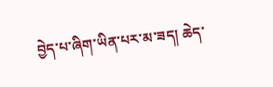བྱེད་པ་ཞིག་ཡིན་པར་མ་ཟད། ཆེད་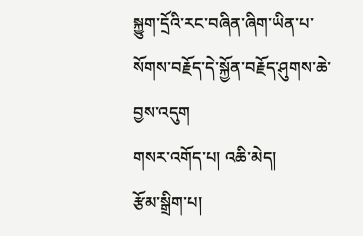སྐྱུག་དྲོའི་རང་བཞིན་ཞིག་ཡིན་པ་སོགས་བརྗོད་དེ་སྐྱོན་བརྗོད་ཤུགས་ཆེ་བྱས་འདུག
གསར་འགོད་པ། འཆི་མེད།
རྩོམ་སྒྲིག་པ།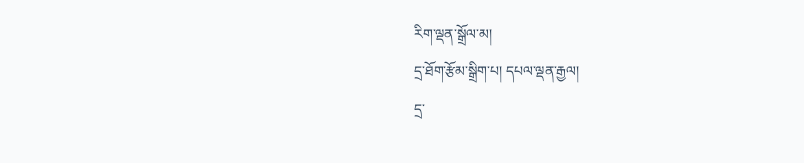རིག་ལྡན་སྒྲོལ་མ།
དྲ་ཐོག་རྩོམ་སྒྲིག་པ། དཔལ་ལྡན་རྒྱལ།
དྲ་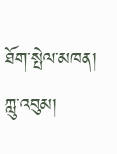ཐོག་སྤེལ་མཁན། ཀླུ་འབུམ།